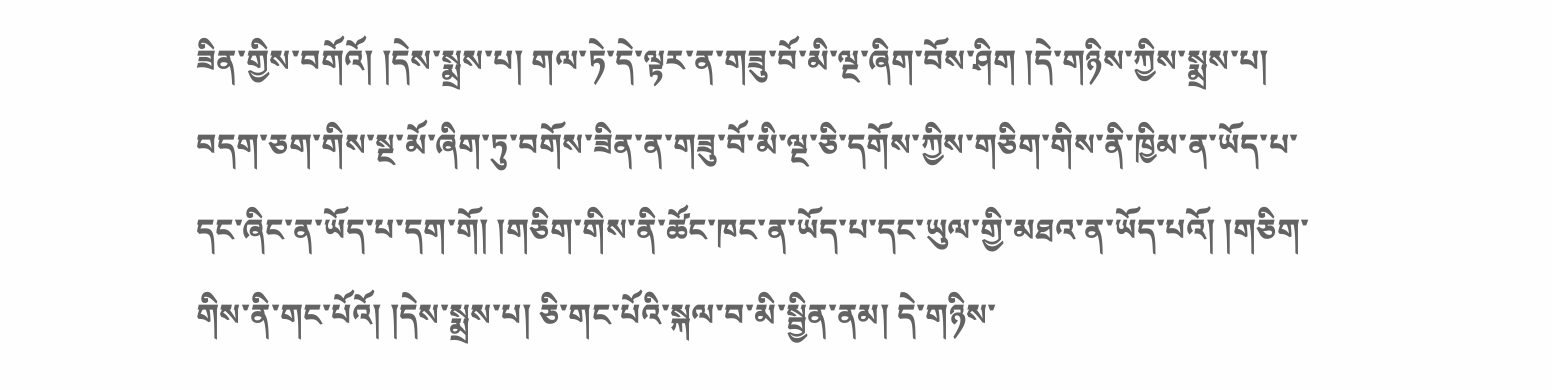ཟིན་གྱིས་བགོའོ། །དེས་སྨྲས་པ། གལ་ཏེ་དེ་ལྟར་ན་གཟུ་བོ་མི་ལྔ་ཞིག་བོས་ཤིག །དེ་གཉིས་ཀྱིས་སྨྲས་པ། བདག་ཅག་གིས་སྔ་མོ་ཞིག་ཏུ་བགོས་ཟིན་ན་གཟུ་བོ་མི་ལྔ་ཅི་དགོས་ཀྱིས་གཅིག་གིས་ནི་ཁྱིམ་ན་ཡོད་པ་དང་ཞིང་ན་ཡོད་པ་དག་གོ། །གཅིག་གིས་ནི་ཚོང་ཁང་ན་ཡོད་པ་དང་ཡུལ་གྱི་མཐའ་ན་ཡོད་པའོ། །གཅིག་གིས་ནི་གང་པོའོ། །དེས་སྨྲས་པ། ཅི་གང་པོའི་སྐལ་བ་མི་སྦྱིན་ནམ། དེ་གཉིས་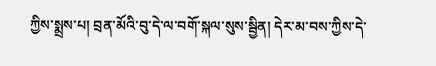ཀྱིས་སྨྲས་པ། བྲན་མོའི་བུ་དེ་ལ་བགོ་སྐལ་སུས་སྦྱིན། དེར་མ་བས་ཀྱིས་དེ་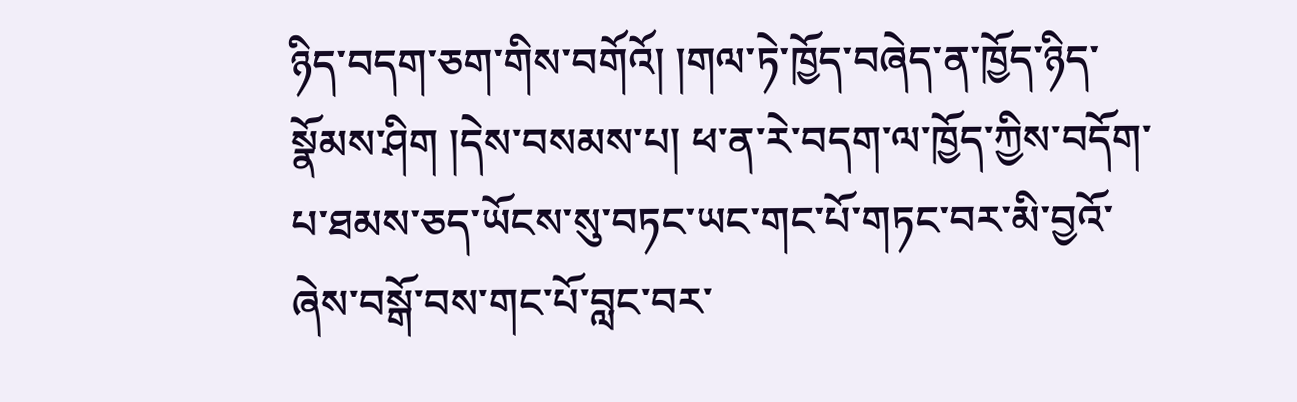ཉིད་བདག་ཅག་གིས་བགོའོ། །གལ་ཏེ་ཁྱོད་བཞེད་ན་ཁྱོད་ཉིད་སྣོམས་ཤིག །དེས་བསམས་པ། ཕ་ན་རེ་བདག་ལ་ཁྱོད་ཀྱིས་བདོག་པ་ཐམས་ཅད་ཡོངས་སུ་བཏང་ཡང་གང་པོ་གཏང་བར་མི་བྱའོ་ཞེས་བསྒོ་བས་གང་པོ་བླང་བར་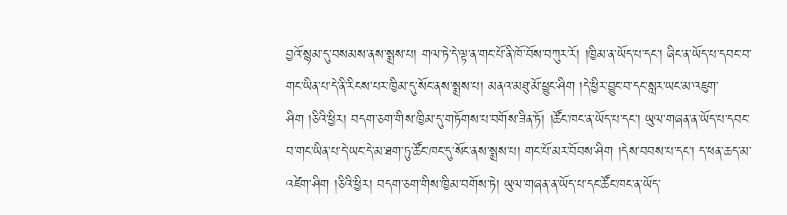བྱའོ་སྙམ་དུ་བསམས་ནས་སྨྲས་པ། གལ་ཏེ་དེ་ལྟ་ན་གང་པོ་ནི་ཁོ་བོས་བཀུར་རོ། །ཁྱིམ་ན་ཡོད་པ་དང་། ཞིང་ན་ཡོད་པ་དབང་བ་གང་ཡིན་པ་དེ་ནི་རིངས་པར་ཁྱིམ་དུ་སོང་ནས་སྨྲས་པ། མནའ་མཐུ་མོ་ཕྱུང་ཤིག །དེ་ཕྱིར་བྱུང་བ་དང་སླར་ཡང་མ་འཇུག་ཤིག །ཅིའི་ཕྱིར། བདག་ཅག་གིས་ཁྱིམ་དུ་གཏོགས་པ་བགོས་ཟིན་ཏོ། །ཚོང་ཁང་ན་ཡོད་པ་དང་། ཡུལ་གཞན་ན་ཡོད་པ་དབང་བ་གང་ཡིན་པ་དེ་ཡང་དེ་མ་ཐག་ཏུ་ཚོང་ཁང་དུ་སོང་ནས་སྨྲས་པ། གང་པོ་མར་བོབས་ཤིག །དེས་བབས་པ་དང་། ད་ཕན་ཆད་མ་འཛེག་ཤིག །ཅིའི་ཕྱིར། བདག་ཅག་གིས་ཁྱིམ་བགོས་ཏེ། ཡུལ་གཞན་ན་ཡོད་པ་དང་ཚོང་ཁང་ན་ཡོད་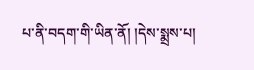པ་ནི་བདག་གི་ཡིན་ནོ། །དེས་སྨྲས་པ།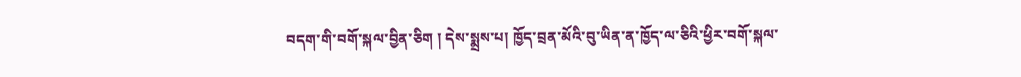བདག་གི་བགོ་སྐལ་བྱིན་ཅིག ། དེས་སྨྲས་པ། ཁྱོད་བྲན་མོའི་བུ་ཡིན་ན་ཁྱོད་ལ་ཅིའི་ཕྱིར་བགོ་སྐལ་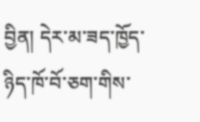བྱིན། དེར་མ་ཟད་ཁྱོད་ཉིད་ཁོ་བོ་ཅག་གིས་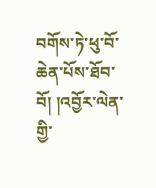བགོས་ཏེ་ཕུ་བོ་ཆེན་པོས་ཐོབ་བོ། །འབྱོར་ལེན་གྱི་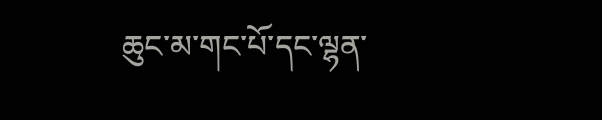ཆུང་མ་གང་པོ་དང་ལྷན་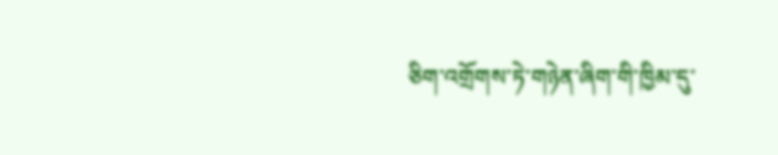ཅིག་འགྲོགས་ཏེ་གཉེན་ཞིག་གི་ཁྱིམ་དུ་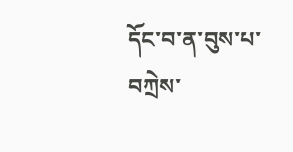དོང་བ་ན་བུས་པ་བཀྲེས་